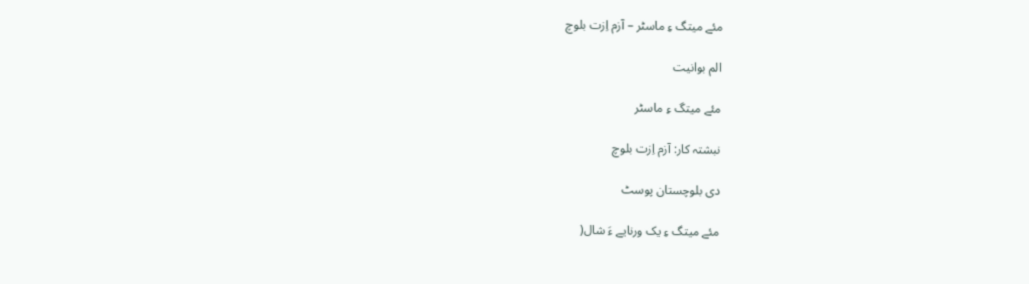مئے میتگ ءِ ماسٹر – آزم اِزت بلوچ

الم بوانیت

مئے میتگ ءِ ماسٹر

نبشتہ کار: آزم اِزت بلوچ

دی بلوچستان پوسٹ

مئے میتگ ءِ یک ورنایے ءَ شال(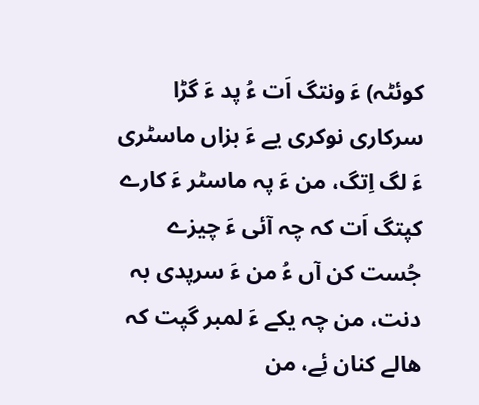کوئٹہ) ءَ ونتگ اَت ءُ پد ءَ گڑا سرکاری نوکری یے ءَ بزاں ماسٹری ءَ لگ اِتگ، من ءَ پہ ماسٹر ءَ کارے کپتگ اَت کہ چہ آئی ءَ چیزے جُست کن آں ءُ من ءَ سرپدی بہ دنت، من چہ یکے ءَ لمبر گپت کہ ھالے کنان ئِے، من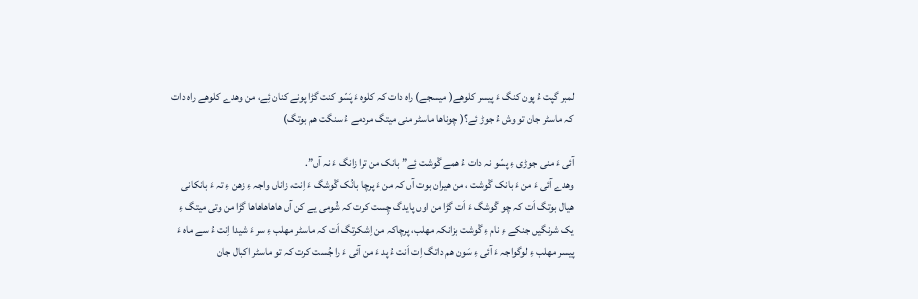لمبر گپت ءُ پون کنگ ءَ پیسر کلوھے( میسجے) راہ دات کہ کلوہ ءَ پَسّو کنت گڑا پونے کنان ئِے، من وھدے کلوھے راہ دات کہ ماسٹر جان تو وش ءُ جوڑ ئے؟( چوناھا ماسٹر منی میتگ مردمے ءُ سنگت ھم بوتگ)

آئی ءَ منی جوڑی ءِ پسّو نہ دات ءُ ھمے گْوشت ئِے” بانک من ترا زانگ ءَ نہ آں”.
وھدے آئی ءَ من ءَ بانک گْوشت ، من ھیران بوت آں کہ من ءَ پرچا بانُک گْوشگ ءَ اِنت، زاناں واجہ ءِ زھن ءِ تہ ءَ بانکانی ھیال بوتگ اَت کہ چو گْوشگ ءَ اَت گڑا من اوں پایدگ چِست کرت کہ شُومی یے کن آں ھاھاھاھاھا گڑا من وتی میتگ ءِ یک شرنگیں جنکے ءِ نام ءِ گْوشت بزانکہ مھلب، پرچاکہ من اِشکرتگ اَت کہ ماسٹر مھلب ءِ سر ءَ شیدا اِنت ءُ سے ماہ ءَ پیسر مھلب ءِ لوگواجہ ءَ آئی ءِ سَون ھم داتگ اِت اَنت ءُ پد ءَ من آئی ءَ را جُست کرت کہ تو ماسٹر اکبال جان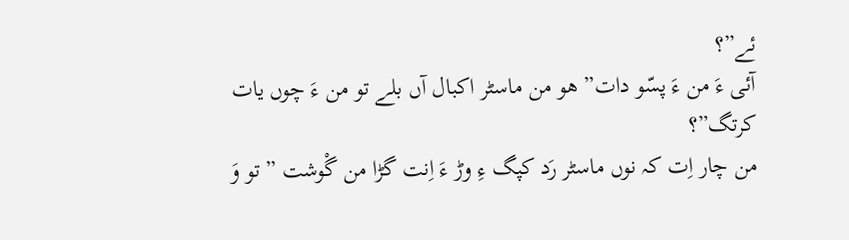ئے”؟
آئی ءَ من ءَ پسّو دات” ھو من ماسٹر اکبال آں بلے تو من ءَ چوں یات کرتگ”؟
من چار اِت کہ نوں ماسٹر رَد کپگ ءِ وڑ ءَ اِنت گڑا من گْوشت ” تو وَ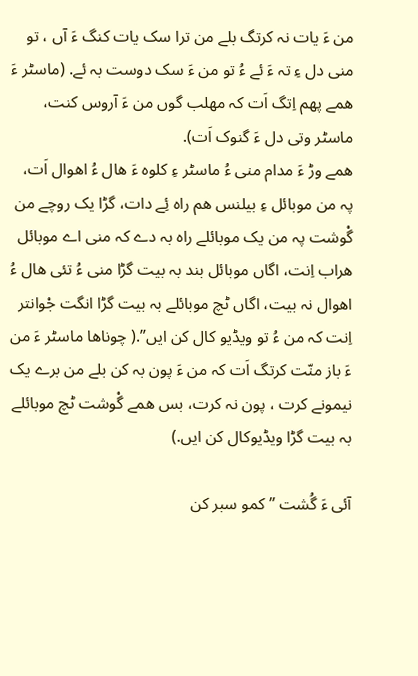من ءَ یات نہ کرتگ بلے من ترا سک یات کنگ ءَ آں ، تو منی دل ءِ تہ ءَ ئے ءُ تو من ءَ سک دوست بہ ئے. (ماسٹر ءَ همے پهم اِتگ اَت کہ مھلب گوں من ءَ آروس کنت، ماسٹر وتی دل ءَ گنوک اَت).
ھمے وڑ ءَ مدام منی ءُ ماسٹر ءِ کلوہ ءَ ھال ءُ اھوال اَت، پہ من موبائل ءِ بیلنس ھم راہ ئِے دات، گڑا یک روچے من گْوشت پہ من یک موبائلے راہ بہ دے کہ منی اے موبائل ھراب اِنت، اگاں موبائل بند بہ بیت گڑا منی ءُ تئی ھال ءُ اھوال نہ بیت، اگاں ٹچ موبائلے بہ بیت گڑا انگت جْوانتر اِنت کہ من ءُ تو ویڈیو کال کن ایں”.( چوناھا ماسٹر ءَ من ءَ باز منّت کرتگ اَت کہ من ءَ پون بہ کن بلے من برے یک نیمونے کرت ، پون نہ کرت، بس ھمے گْوشت ٹچ موبائلے بہ بیت گڑا ویڈیوکال کن ایں.)

آئی ءَ گُشت ” کمو سبر کن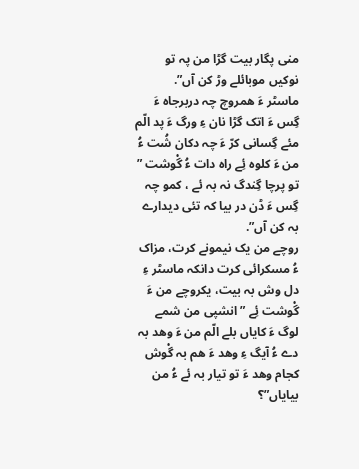منی پگار بیت گڑا من پہ تو نوکیں موبائلے وڑ کن آں”.
ماسٹر ءَ ھمروچ چہ دربرجاہ ءَ گِس ءَ اتک گڑا نان ءِ ورگ ءَ پد الّم مئے گِسانی کرّ ءَ چہ دکان شُت ءُ من ءَ کلوہ ئِے راہ دات ءُ گْوشت ” تو پرچا گِندگ نہ بہ ئے ، کمو چہ گِس ءَ ڈن در بیا کہ تئی دیدارے بہ کن آں”.
روچے من یک نیمونے کرت، مزاک ءُ مسکرائی کرت دانکہ ماسٹر ءِ دل وش بہ بیت، یکروچے من ءَ گْوشت ئِے ” انشپی من شمے لوگ ءَ کایاں بلے الّم من ءَ وھد بہ دے ءُ آیگ ءِ وھد ءَ ھم بہ گْوش کجام وھد ءَ تو تیار بہ ئے ءُ من بیایاں”؟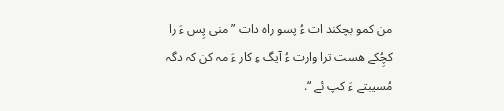من کمو بچکند ات ءُ پسو راہ دات ” منی پِس ءَ را کچُِکے ھست ترا وارت ءُ آیگ ءِ کار ءَ مہ کن کہ دگہ مُسیبتے ءَ کپ ئے “.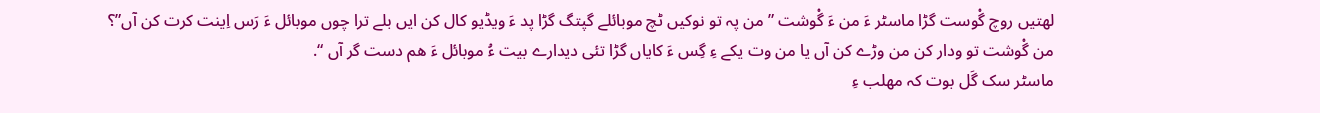لھتیں روچ گْوست گڑا ماسٹر ءَ من ءَ گْوشت ” من پہ تو نوکیں ٹچ موبائلے گپتگ گڑا پد ءَ ویڈیو کال کن ایں بلے ترا چوں موبائل ءَ رَس اِینت کرت کن آں”؟
من گْوشت تو ودار کن من وڑے کن آں یا من وت یکے ءِ گِس ءَ کایاں گڑا تئی دیدارے بیت ءُ موبائل ءَ ھم دست گر آں “.
ماسٹر سک گَل بوت کہ مھلب ءِ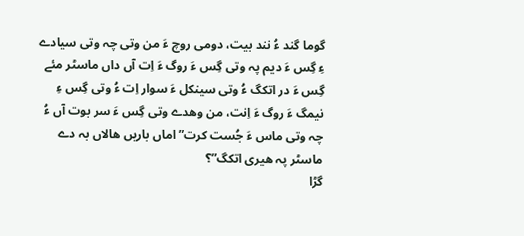گوما گند ءُ نند بیت، دومی روچ ءَ من وتی چہ وتی سیادے ءِ گِس ءَ دیم پہ وتی گِس ءَ روگ ءَ اِت آں داں ماسٹر مئے گِس ءَ در اتکگ ءُ وتی سینکل ءَ سوار اِت ءُ وتی گِس ءِ نیمگ ءَ روگ ءَ اِنت، من وھدے وتی گِس ءَ سر بوت آں ءُ چہ وتی ماس ءَ جُست کرت” اماں باریں ھالاں بہ دے ماسٹر پہ ھیری اتکگ”؟
گڑا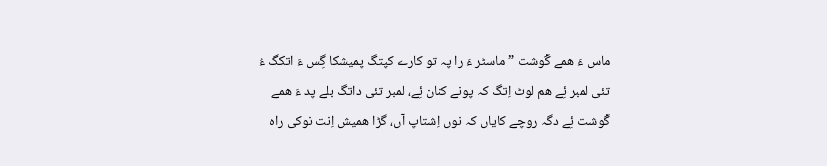ماس ءَ ھمے گْوشت ” ماسٹر ءَ را پہ تو کارے کپتگ پمیشکا گِس ءَ اتکگ ءُ تئی لمبر ئِے ھم لوٹ اِتگ کہ پونے کنان ئِے، لمبر تئی داتگ بلے پد ءَ ھمے گْوشت ئِے دگہ روچے کایاں کہ نوں اِشتاپ آں، گڑا ھمیش اِنت نوکی راہ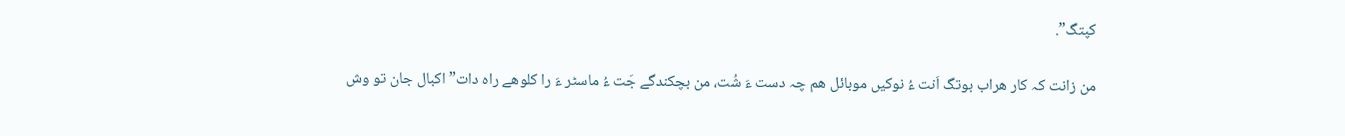کپتگ”.

من زانت کہ کار ھراب بوتگ اَنت ءُ نوکیں موبائل ھم چہ دست ءَ شُت، من بچکندگے جَت ءُ ماسٹر ءَ را کلوھے راہ دات” اکبال جان تو وش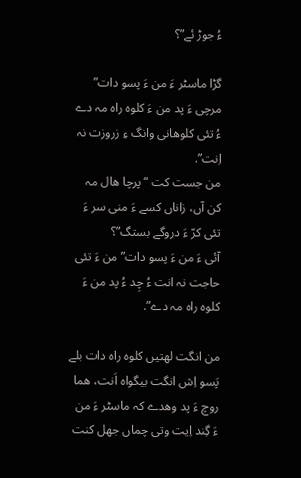ءُ جوڑ ئے”؟

گڑا ماسٹر ءَ من ءَ پسو دات” مرچی ءَ پد من ءَ کلوہ راہ مہ دے ءُ تئی کلوھانی وانگ ءِ زروزت نہ اِنت”.
من جست کت “پرچا ھال مہ کن آں، زاناں کسے ءَ منی سر ءَ تئی کرّ ءَ دروگے بستگ”؟
آئی ءَ من ءَ پسو دات” من ءَ تئی حاجت نہ انت ءُ چِد ءُ پد من ءَ کلوہ راہ مہ دے”.

من انگت لھتیں کلوہ راہ دات بلے پَسو اِش انگت بیگواہ اَنت، ھما روچ ءَ پد وھدے کہ ماسٹر ءَ من ءَ گِند اِیت وتی چماں جھل کنت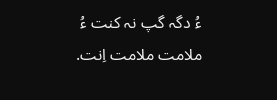ءُ دگہ گپ نہ کنت ءُ ملامت ملامت اِنت.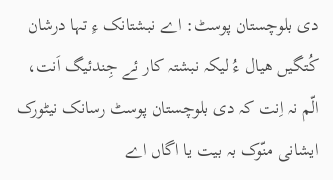دی بلوچستان پوسٹ: اے نبشتانک ءِ تہا درشان کُتگیں ھیال ءُ لیکہ نبشتہ کار ئے جِندئیگ اَنت، الّم نہ اِنت کہ دی بلوچستان پوسٹ رسانک نیٹورک ایشانی منّوک بہ بیت یا اگاں اے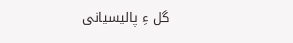گل ءِ پالیسیانی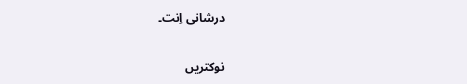درشانی اِنت۔

نوکتریں